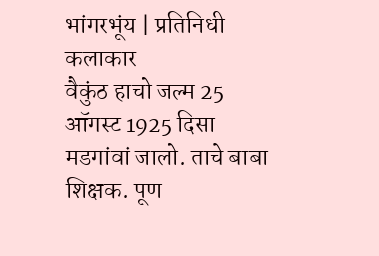भांगरभूंय | प्रतिनिधी
कलाकार
वैकुंठ हाचो जल्म 25 ऑगस्ट 1925 दिसा मडगांवां जालो. ताचे बाबा शिक्षक. पूण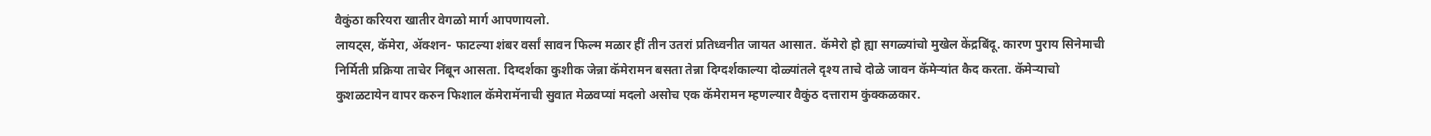वैकुंठा करियरा खातीर वेगळो मार्ग आपणायलो.
लायट्स, कॅमेरा, ॲक्शन- फाटल्या शंबर वर्सां सावन फिल्म मळार हीं तीन उतरां प्रतिध्वनीत जायत आसात. कॅमेरो हो ह्या सगळ्यांचो मुखेल केंद्रबिंदू. कारण पुराय सिनेमाची निर्मिती प्रक्रिया ताचेर निंबून आसता. दिग्दर्शका कुशीक जेन्ना कॅमेरामन बसता तेन्ना दिग्दर्शकाल्या दोळ्यांतले दृश्य ताचे दोळे जावन कॅमेऱ्यांत कैद करता. कॅमेऱ्याचो कुशळटायेन वापर करुन फिशाल कॅमेरामॅनाची सुवात मेळवप्यां मदलो असोच एक कॅमेरामन म्हणल्यार वैकुंठ दत्ताराम कुंक्कळकार.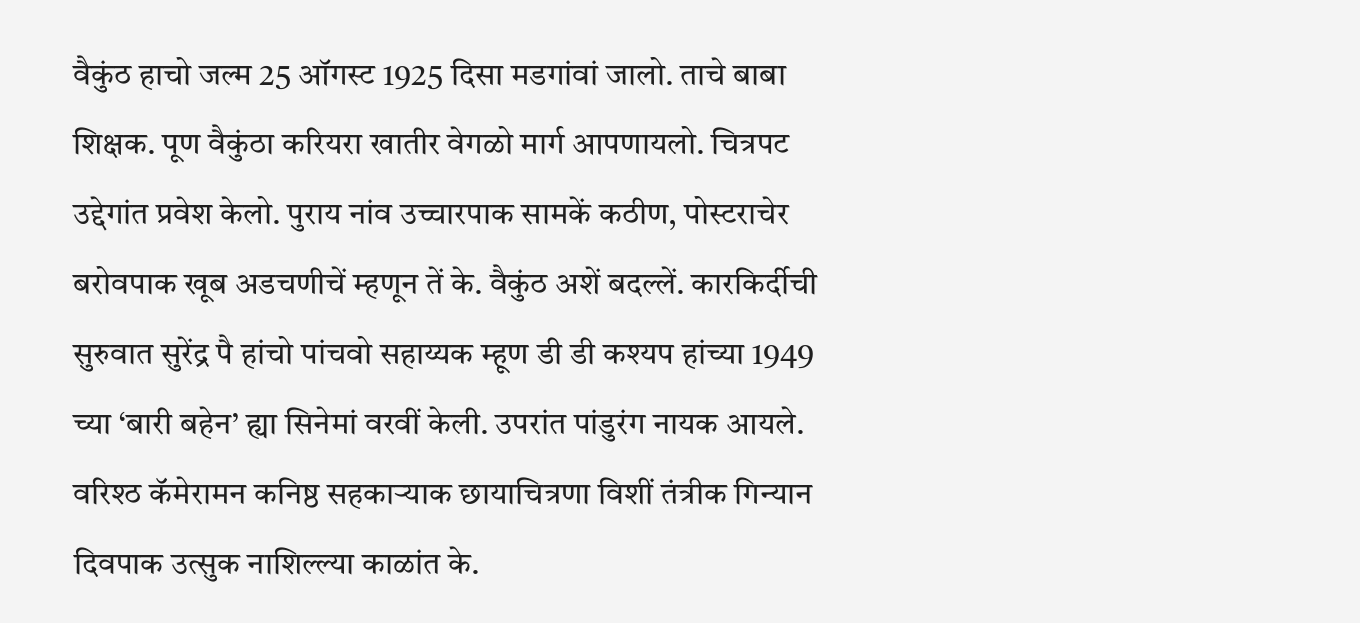वैकुंठ हाचो जल्म 25 ऑगस्ट 1925 दिसा मडगांवां जालो. ताचे बाबा शिक्षक. पूण वैकुंठा करियरा खातीर वेगळो मार्ग आपणायलो. चित्रपट उद्देगांत प्रवेश केलो. पुराय नांव उच्चारपाक सामकें कठीण, पोस्टराचेर बरोवपाक खूब अडचणीचें म्हणून तें के. वैकुंठ अशें बदल्लें. कारकिर्दीची सुरुवात सुरेंद्र पै हांचो पांचवो सहाय्यक म्हूण डी डी कश्यप हांच्या 1949 च्या ‘बारी बहेन’ ह्या सिनेमां वरवीं केली. उपरांत पांडुरंग नायक आयले. वरिश्ठ कॅमेरामन कनिष्ठ सहकाऱ्याक छायाचित्रणा विशीं तंत्रीक गिन्यान दिवपाक उत्सुक नाशिल्ल्या काळांत के.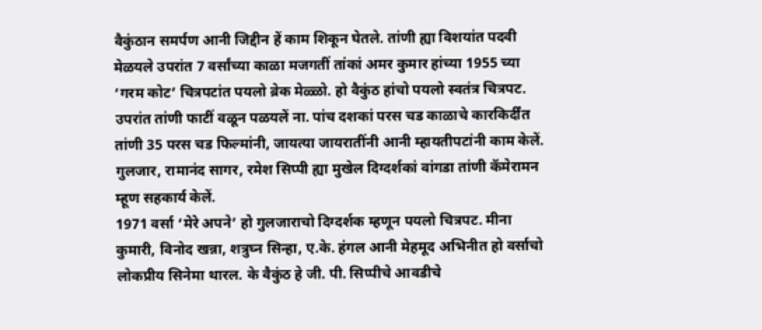वैकुंठान समर्पण आनी जिद्दीन हें काम शिकून घेतले. तांणी ह्या विशयांत पदवी मेळयले उपरांत 7 वर्सांच्या काळा मजगतीं तांकां अमर कुमार हांच्या 1955 च्या ‘गरम कोट’ चित्रपटांत पयलो ब्रेक मेळ्ळो. हो वैकुंठ हांचो पयलो स्वतंत्र चित्रपट. उपरांत तांणी फाटीं वळून पळयलें ना. पांच दशकां परस चड काळाचे कारकिर्दींत तांणी 35 परस चड फिल्मांनी, जायत्या जायरातींनी आनी म्हायतीपटांनी काम केलें. गुलजार, रामानंद सागर, रमेश सिप्पी ह्या मुखेल दिग्दर्शकां वांगडा तांणी कॅमेरामन म्हूण सहकार्य केलें.
1971 वर्सा ‘मेरे अपने’ हो गुलजाराचो दिग्दर्शक म्हणून पयलो चित्रपट. मीना कुमारी, विनोद खन्ना, शत्रुघ्न सिन्हा, ए.के. हंगल आनी मेहमूद अभिनीत हो वर्साचो लोकप्रीय सिनेमा थारल. के वैकुंठ हे जी. पी. सिप्पीचे आवडीचे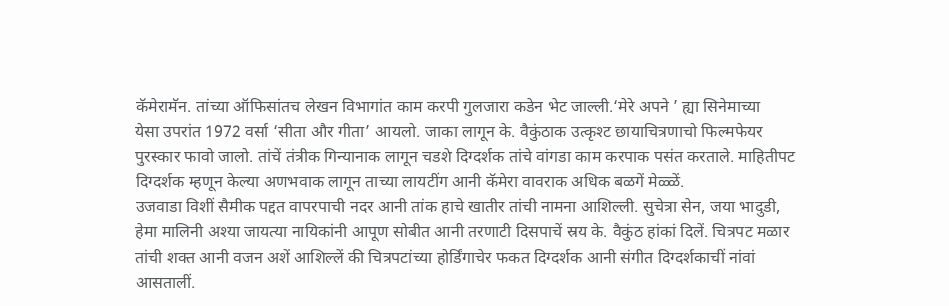कॅमेरामॅन. तांच्या ऑफिसांतच लेखन विभागांत काम करपी गुलजारा कडेन भेट जाल्ली.‘मेरे अपने ’ ह्या सिनेमाच्या
येसा उपरांत 1972 वर्सा ‘सीता और गीता’ आयलो. जाका लागून के. वैकुंठाक उत्कृश्ट छायाचित्रणाचो फिल्मफेयर पुरस्कार फावो जालो. तांचें तंत्रीक गिन्यानाक लागून चडशे दिग्दर्शक तांचे वांगडा काम करपाक पसंत करताले. माहितीपट दिग्दर्शक म्हणून केल्या अणभवाक लागून ताच्या लायटींग आनी कॅमेरा वावराक अधिक बळगें मेळ्ळें.
उजवाडा विशीं सैमीक पद्दत वापरपाची नदर आनी तांक हाचे खातीर तांची नामना आशिल्ली. सुचेत्रा सेन, जया भादुडी, हेमा मालिनी अश्या जायत्या नायिकांनी आपूण सोबीत आनी तरणाटी दिसपाचें स्रय के. वैकुंठ हांकां दिलें. चित्रपट मळार तांची शक्त आनी वजन अशें आशिल्लें की चित्रपटांच्या होर्डिंगाचेर फकत दिग्दर्शक आनी संगीत दिग्दर्शकाचीं नांवां आसतालीं.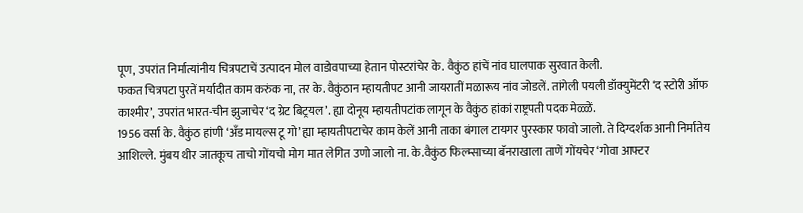पूण, उपरांत निर्मात्यांनीय चित्रपटाचें उत्पादन मोल वाडोवपाच्या हेतान पोस्टरांचेर के. वैकुंठ हांचें नांव घालपाक सुरवात केली.
फकत चित्रपटा पुरतें मर्यादीत काम करुंक ना, तर के. वैकुंठान म्हायतीपट आनी जायरातीं मळारूय नांव जोडलें. तांगेली पयली डॉक्युमेंटरी ‘द स्टोरी ऑफ काश्मीर’, उपरांत भारत-चीन झुजाचेर ‘द ग्रेट बिट्रयल’. ह्या दोनूय म्हायतीपटांक लागून के वैकुंठ हांकां राष्ट्रपती पदक मेळ्ळें.
1956 वर्सा के. वैकुंठ हांणी ‘अँड मायल्स टू गो’ ह्या म्हायतीपटाचेर काम केलें आनी ताका बंगाल टायगर पुरस्कार फावो जालो. ते दिग्दर्शक आनी निर्मातेय आशिल्ले. मुंबय थीर जातकूच ताचो गोंयचो मोग मात लेगित उणो जालो ना. के.वैकुंठ फिल्म्साच्या बॅनराखाला ताणें गोंयचेर ‘गोवा आफ्टर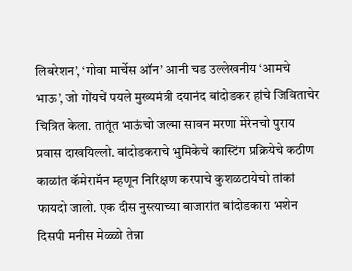लिबरेशन’, ‘गोवा मार्चेस ऑन’ आनी चड उल्लेखनीय ‘आमचे भाऊ’, जो गोंयचें पयले मुख्यमंत्री दयानंद बांदोडकर हांचे जिविताचेर चित्रित केला. तातूंत भाऊंचो जल्मा सावन मरणा मेरेनचो पुराय प्रवास दाखयिल्लो. बांदोडकराचे भुमिकेचे कास्टिंग प्रक्रियेचे कठीण काळांत कॅमेरामॅन म्हणून निरिक्षण करपाचे कुशळटायेचो तांकां फायदो जालो. एक दीस नुस्त्याच्या बाजारांत बांदोडकारा भशेन दिसपी मनीस मेळ्ळो तेन्ना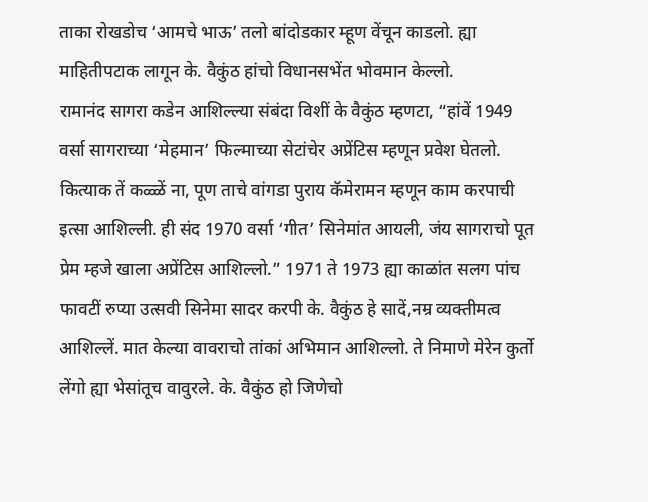ताका रोखडोच ‘आमचे भाऊ’ तलो बांदोडकार म्हूण वेंचून काडलो. ह्या माहितीपटाक लागून के. वैकुंठ हांचो विधानसभेंत भोवमान केल्लो.
रामानंद सागरा कडेन आशिल्ल्या संबंदा विशीं के वैकुंठ म्हणटा, “हांवें 1949 वर्सा सागराच्या ‘मेहमान’ फिल्माच्या सेटांचेर अप्रेंटिस म्हणून प्रवेश घेतलो. कित्याक तें कळ्ळें ना, पूण ताचे वांगडा पुराय कॅमेरामन म्हणून काम करपाची इत्सा आशिल्ली. ही संद 1970 वर्सा ‘गीत’ सिनेमांत आयली, जंय सागराचो पूत प्रेम म्हजे खाला अप्रेंटिस आशिल्लो.” 1971 ते 1973 ह्या काळांत सलग पांच फावटीं रुप्या उत्सवी सिनेमा सादर करपी के. वैकुंठ हे सादें,नम्र व्यक्तीमत्व आशिल्लें. मात केल्या वावराचो तांकां अभिमान आशिल्लो. ते निमाणे मेरेन कुर्तो लेंगो ह्या भेसांतूच वावुरले. के. वैकुंठ हो जिणेचो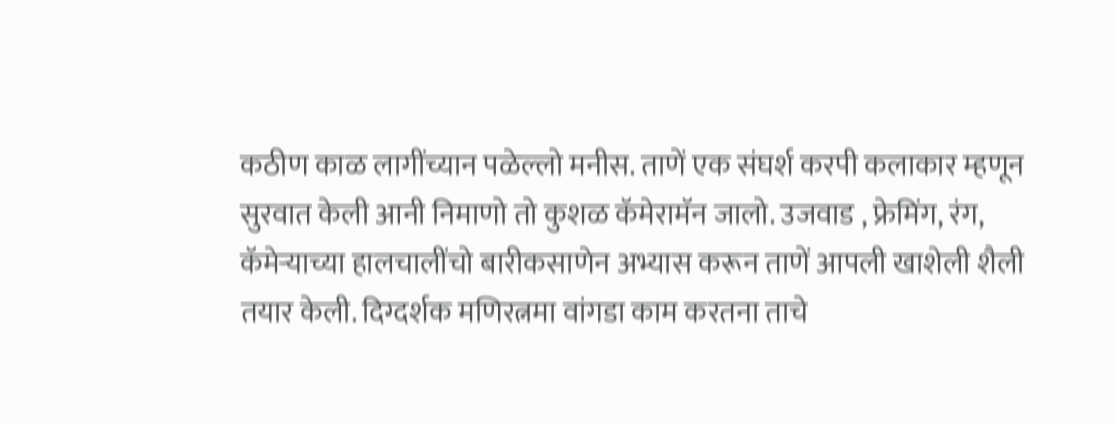कठीण काळ लागींच्यान पळेल्लो मनीस. ताणें एक संघर्श करपी कलाकार म्हणून सुरवात केली आनी निमाणो तो कुशळ कॅमेरामॅन जालो. उजवाड , फ्रेमिंग, रंग, कॅमेऱ्याच्या हालचालींचो बारीकसाणेन अभ्यास करून ताणें आपली खाशेली शैली तयार केली. दिग्दर्शक मणिरत्नमा वांगडा काम करतना ताचे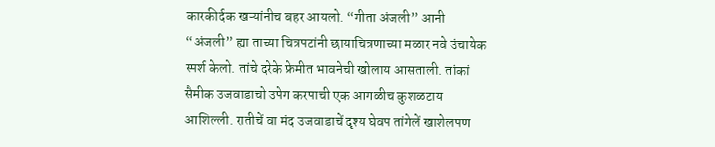कारकीर्दक खऱ्यांनीच बहर आयलो. “गीता अंजली” आनी “अंजली” ह्या ताच्या चित्रपटांनी छायाचित्रणाच्या मळार नवे उंचायेक स्पर्श केलो. तांचे दरेके फ्रेमीत भावनेची खोलाय आसताली. तांकां सैमीक उजवाडाचो उपेग करपाची एक आगळीच कुशळटाय आशिल्ली. रातीचें वा मंद उजवाडाचें दृश्य घेवप तांगेलें खाशेलपण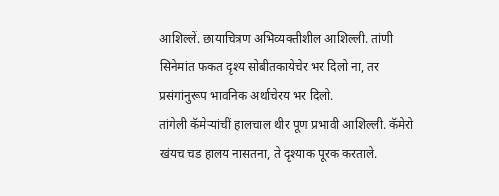आशिल्लें. छायाचित्रण अभिव्यक्तीशील आशिल्ली. तांणी सिनेमांत फकत दृश्य सोबीतकायेचेर भर दिलो ना, तर प्रसंगांनुरूप भावनिक अर्थाचेरय भर दिलो.
तांगेली कॅमेऱ्यांचीं हालचाल थीर पूण प्रभावी आशिल्ली. कॅमेरो खंयच चड हालय नासतना, ते दृश्याक पूरक करताले.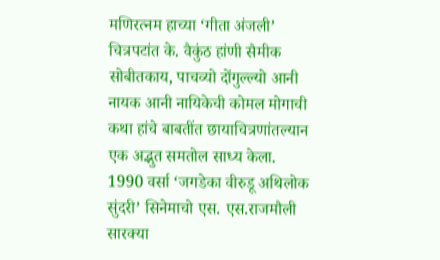मणिरत्नम हाच्या ‘गीता अंजली’ चित्रपटांत के. वैकुंठ हांणी सैमीक सोबीतकाय, पाचव्यो दोंगुल्ल्यो आनी नायक आनी नायिकेची कोमल मोगाची कथा हांचे बाबतींत छायाचित्रणांतल्यान एक अद्भुत समतोल साध्य केला. 1990 वर्सा ‘जगडेका वीरुडू अथिलोक सुंदरी’ सिनेमाचो एस. एस.राजमौली सारक्या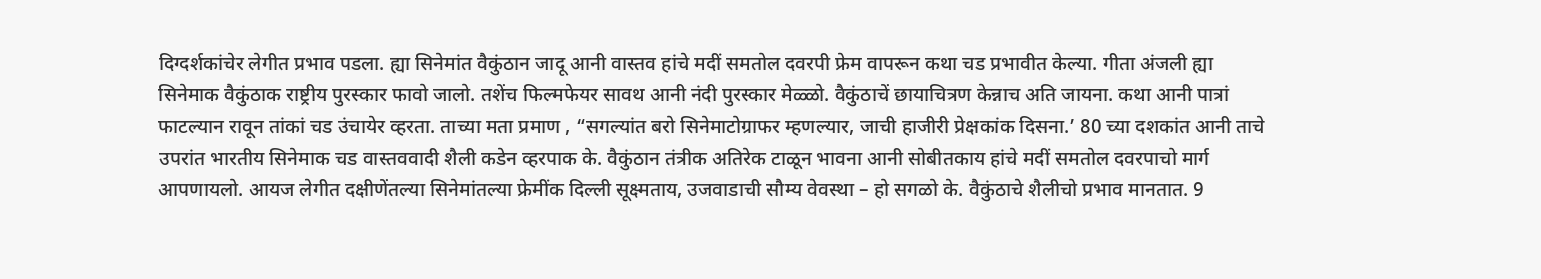दिग्दर्शकांचेर लेगीत प्रभाव पडला. ह्या सिनेमांत वैकुंठान जादू आनी वास्तव हांचे मदीं समतोल दवरपी फ्रेम वापरून कथा चड प्रभावीत केल्या. गीता अंजली ह्या सिनेमाक वैकुंठाक राष्ट्रीय पुरस्कार फावो जालो. तशेंच फिल्मफेयर सावथ आनी नंदी पुरस्कार मेळ्ळो. वैकुंठाचें छायाचित्रण केन्नाच अति जायना. कथा आनी पात्रां फाटल्यान रावून तांकां चड उंचायेर व्हरता. ताच्या मता प्रमाण , “सगल्यांत बरो सिनेमाटोग्राफर म्हणल्यार, जाची हाजीरी प्रेक्षकांक दिसना.’ 80 च्या दशकांत आनी ताचे उपरांत भारतीय सिनेमाक चड वास्तववादी शैली कडेन व्हरपाक के. वैकुंठान तंत्रीक अतिरेक टाळून भावना आनी सोबीतकाय हांचे मदीं समतोल दवरपाचो मार्ग आपणायलो. आयज लेगीत दक्षीणेंतल्या सिनेमांतल्या फ्रेमींक दिल्ली सूक्ष्मताय, उजवाडाची सौम्य वेवस्था – हो सगळो के. वैकुंठाचे शैलीचो प्रभाव मानतात. 9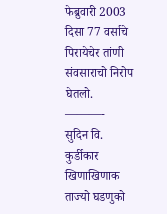फेब्रुवारी 2003 दिसा 77 वर्साचे पिरायेचेर तांणी संवसाराचो निरोप घेतलो.
———-
सुदिन वि. कुर्डीकार
खिणाखिणाक ताज्यो घडणुको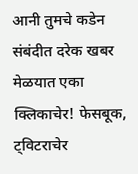आनी तुमचे कडेन संबंदीत दरेक खबर मेळयात एका क्लिकाचेर! फेसबूक, ट्विटराचेर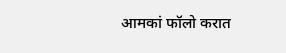आमकां फॉलो करात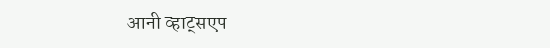आनी व्हाट्सएप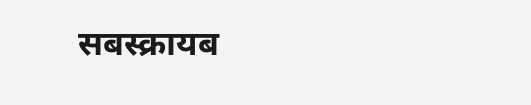सबस्क्रायब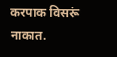करपाक विसरूं नाकात.